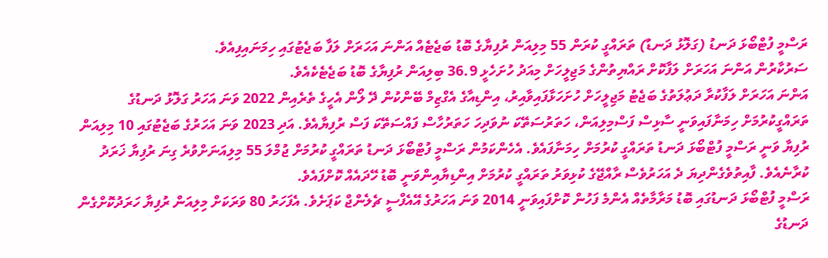ރަސްމީ ފުޓްބޯޅަ ދަނޑު (ގަލޮޅު ދަނޑު) ތަރައްގީ ކުރަން 55 މިލިއަން ރުފިޔާގެ ބޮޑު ބަޖެޓެއް އަންނަ އަހަރަށް ލަފާ ބަޖެޓުގައި ހިމަނައިފިއެވެ.
ސަރުކާރުން އަންނަ އަހަރަށް ލަފާކޮށް ރައްޔިތުންގެ މަޖިލީހަށް މިއަދު ހުށަހެޅީ 36.9 ބިލިއަން ރުފިޔާގެ ބޮޑު ބަޖެޓެކެއެވެ.
އަންނަ އަހަރަށް ލަފާކުރާ ދަޢުލަތުގެ ބަޖެޓު މަޖިލީހަށް ހުށަހަޅާފައިވާއިރު، އިންޑިއާގެ އެގްޒިމް ބޭންކުން ދޭ ލޯން އެހީގެ ތެރެއިން 2022 ވަނަ އަހަރު ގަލޮޅު ދަނޑުގެ ތަރައްގީކުރުމަށް ހިމަނާފައިވަނީ ސާޅިސް ފަސްމިލިއަން، ހަތަރުސަތޭކަ ނުވަދިހަ ހަތަރުހާސް ފައްސަތޭކަ ފަސް ރުފިޔާއެވެ. އަދި 2023 ވަނަ އަހަރުގެ ބަޖެޓުގައި 10 މިލިއަން ރުފިޔާ ވަނީ ރަސްމީ ފުޓްބޯޅަ ދަނޑު ތަރައްގީ ކުރުމަށް ހިމަނާފައެވެ. އެހެންކަމުން ރަސްމީ ފުޓްބޯޅަ ދަނޑު ތަރައްގީ ކުރުމަށް ޖުމްލަ 55 މިލިއަނަށްވުރެ ގިނަ ރުފިޔާ ޚަރަދު ކުރާނެއެވެ. ފާއިތުވެގެންދިޔަ ދެ އަހަރުވެސް ރާއްޖޭގެ ކުޅިވަރު ތަރައްގީ ކުރުމަށް އިންޑިޔާއިންވަނީ ބޮޑު ހޭދައެއް ކޮށްފައެވެ.
ރަސްމީ ފުޓްބޯޅަ ދަނޑުގައި ބޮޑު މަރާމާތެއް އެންމެ ފަހުން ކޮށްފައިވަނީ 2014 ވަނަ އަހަރުގެ އޭއެފްސީ ޗެލެންޖް ކަޕަށެވެ. އެފަހަރު 80 ވަރަކަށް މިލިއަން ރުފިޔާ ހަރަދުކޮށްގެން ދަނޑުގެ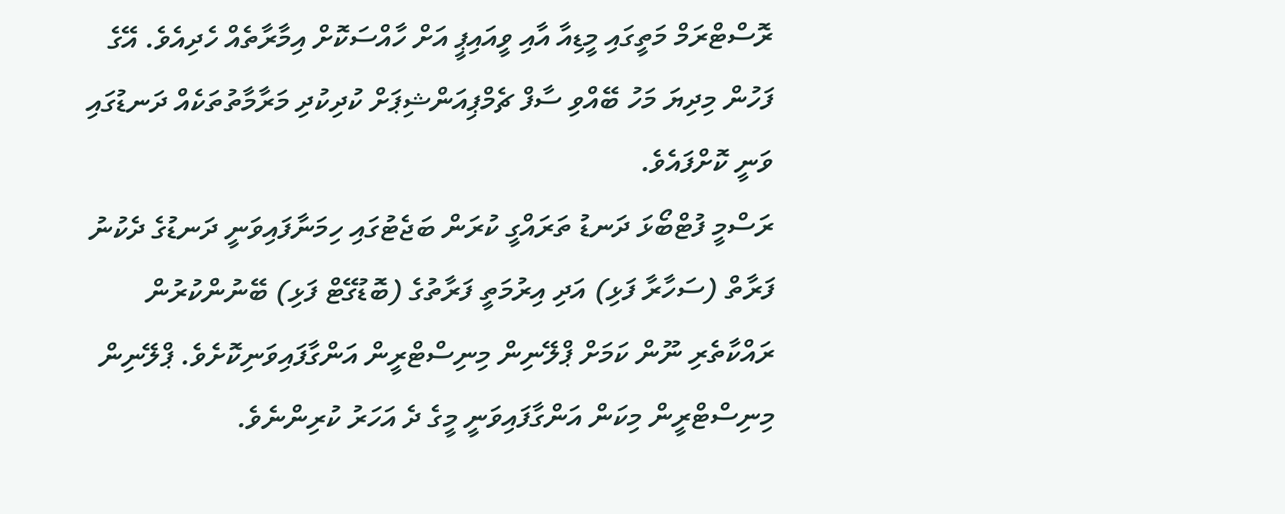ރޮސްޓްރަމް މަތީގައި މީޑިއާ އާއި ވީއައިޕީ އަށް ހާއްސަކޮށް އިމާރާތެއް ހެދިއެވެ. އޭގެ ފަހުން މިދިޔަ މަހު ބޭއްވި ސާފް ޗެމްޕިއަންޝިޕަށް ކުދިކުދި މަރާމާތުތަކެއް ދަނޑުގައި ވަނީ ކޮށްފައެވެ.
ރަސްމީ ފުޓްބޯޅަ ދަނޑު ތަރައްގީ ކުރަން ބަޖެޓުގައި ހިމަނާފައިވަނީ ދަނޑުގެ ދެކުނު ފަރާތް (ސަހާރާ ފަޅި) އަދި އިރުމަތީ ފަރާތުގެ (ބޮޑުގޭޓް ފަޅި) ބޭނުންކުރުން ރައްކާތެރި ނޫން ކަމަށް ޕްލޭނިން މިނިސްޓްރީން އަންގާފައިވަނިކޮށެވެ. ޕްލޭނިން މިނިސްޓްރީން މިކަން އަންގާފައިވަނީ މީގެ ދެ އަހަރު ކުރިންނެވެ.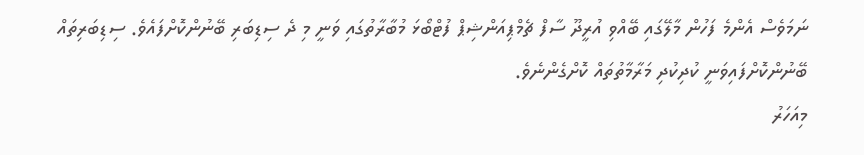ނަމަވެސް އެންމެ ފަހުން މާލޭގައި ބޭއްވި އުރީދޫ ސާފް ޗެމްޕިއަންޝިޕް ފުޓްބޯޅަ މުބާރާތުގައި ވަނީ މި ދެ ސިޑިބަރި ބޭނުންކޮށްފައެވެ. ސިޑިބަރިތައް ބޭނުންކޮށްފައިވަނީ ކުދިކުދި މަރާމާތުތައް ކޮށްގެންނެވެ.
މިއަހަރު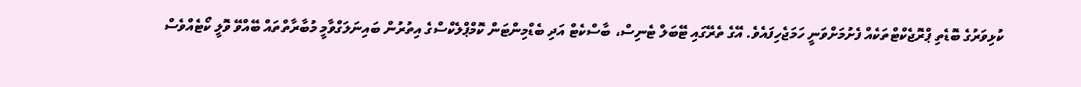ކުޅިވަރުގެ ބޮޑެތި ޕްރޮޖެކްޓްތަކެއް ފެށުމަށްވަނީ ހަމަޖެހިފައެވެ. އޭގެ ތެރޭގައި ޓޭބަލް ޓެނިސް، ބާސްކެޓް އަދި ބެޑްމިންޓަން ކޮމްޕްލެކްސްގެ އިތުރުން ބައިނަލަގްވާމީ މުބާރާތްތައް ބޭއްވޭ ވޮލީ ކޯޓެއްވެސް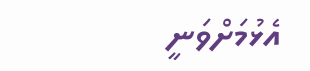އެޅުމަށްވަނީ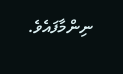ނިންމާފައެވެ.